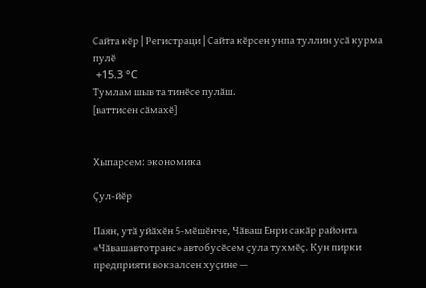Сайта кӗр | Регистраци | Сайта кӗрсен унпа туллин усӑ курма пулӗ
 +15.3 °C
Тумлам шыв та тинӗсе пулӑш.
[ваттисен сӑмахӗ]


Хыпарсем: экономика

Ҫул-йӗр

Паян, утӑ уйӑхӗн 5-мӗшӗнче, Чӑваш Енри сакӑр районта «Чӑвашавтотранс» автобусӗсем ҫула тухмӗҫ. Кун пирки предприяти вокзалсен хуҫине —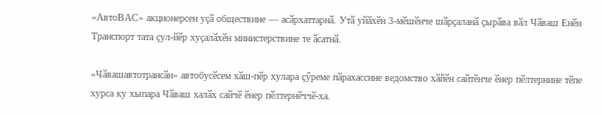«АвтоВАС» акционерсен уҫӑ обществине — асӑрхаттарнӑ. Утӑ уйӑхӗн 3-мӗшӗнче шӑрҫаланӑ ҫырӑва вӑл Чӑваш Енӗн Транспорт тата ҫул-йӗр хуҫалӑхӗн министерствине те ӑсатнӑ.

«Чӑвашавтотрансӑн» автобусӗсем хӑш-пӗр хулара ҫӳреме пӑрахассине ведомство хӑйӗн сайтӗнче ӗнер пӗлтернине тӗпе хурса ку хыпара Чӑваш халӑх сайчӗ ӗнер пӗлтернӗччӗ-ха.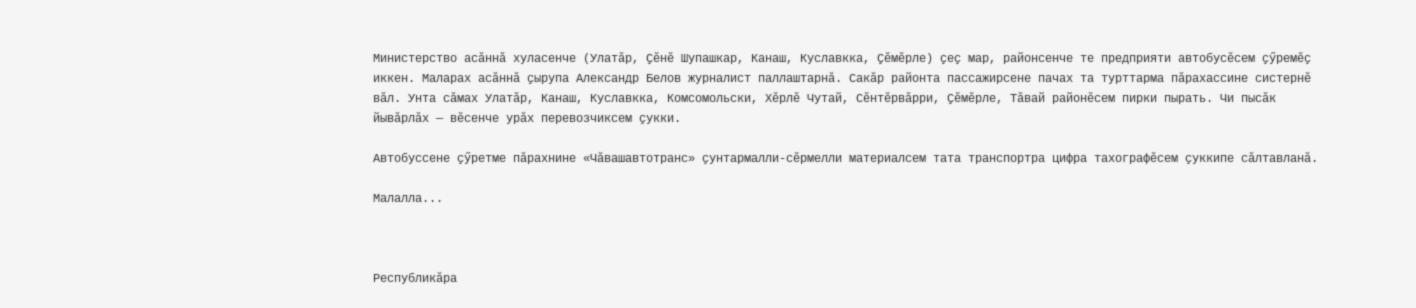Министерство асӑннӑ хуласенче (Улатӑр, Ҫӗнӗ Шупашкар, Канаш, Куславкка, Ҫӗмӗрле) ҫеҫ мар, районсенче те предприяти автобусӗсем ҫӳремӗҫ иккен. Маларах асӑннӑ ҫырупа Александр Белов журналист паллаштарнӑ. Сакӑр районта пассажирсене пачах та турттарма пӑрахассине систернӗ вӑл. Унта сӑмах Улатӑр, Канаш, Куславкка, Комсомольски, Хӗрлӗ Чутай, Сӗнтӗрвӑрри, Ҫӗмӗрле, Тӑвай районӗсем пирки пырать. Чи пысӑк йывӑрлӑх — вӗсенче урӑх перевозчиксем ҫукки.

Автобуссене ҫӳретме пӑрахнине «Чӑвашавтотранс» ҫунтармалли-сӗрмелли материалсем тата транспортра цифра тахографӗсем ҫуккипе сӑлтавланӑ.

Малалла...



Республикӑра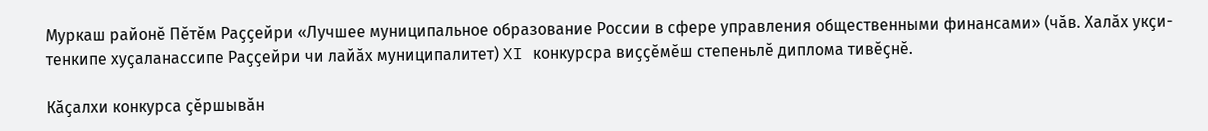Муркаш районӗ Пӗтӗм Раҫҫейри «Лучшее муниципальное образование России в сфере управления общественными финансами» (чӑв. Халӑх укҫи-тенкипе хуҫаланассипе Раҫҫейри чи лайӑх муниципалитет) XI конкурсра виҫҫӗмӗш степеньлӗ диплома тивӗҫнӗ.

Кӑҫалхи конкурса ҫӗршывӑн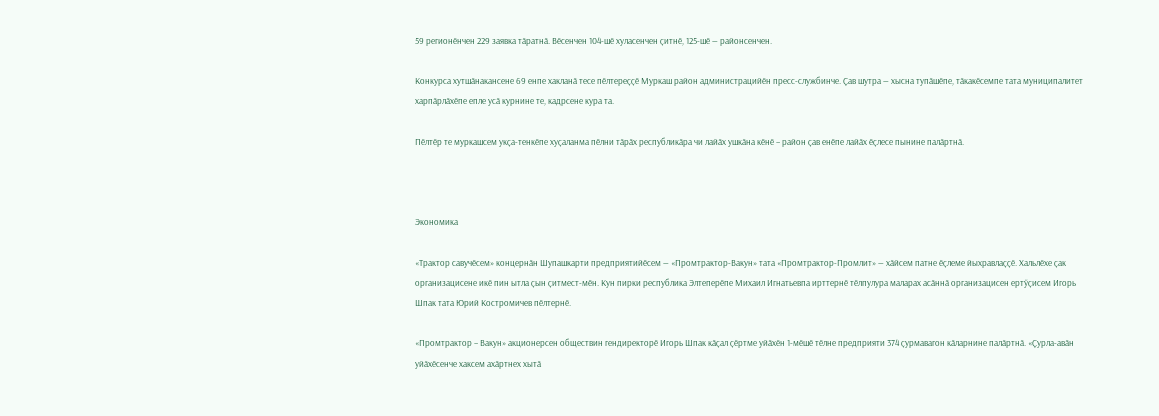59 регионӗнчен 229 заявка тӑратнӑ. Вӗсенчен 104-шӗ хуласенчен ҫитнӗ, 125-шӗ — районсенчен.

Конкурса хутшӑнакансене 69 енпе хакланӑ тесе пӗлтереҫҫӗ Муркаш район администрацийӗн пресс-службинче. Ҫав шутра — хысна тупӑшӗпе, тӑкакӗсемпе тата муниципалитет харпӑрлӑхӗпе епле усӑ курнине те, кадрсене кура та.

Пӗлтӗр те муркашсем укҫа-тенкӗпе хуҫаланма пӗлни тӑрӑх республикӑра чи лайӑх ушкӑна кӗнӗ – район ҫав енӗпе лайӑх ӗҫлесе пынине палӑртнӑ.



Экономика

«Трактор савучӗсем» концернӑн Шупашкарти предприятийӗсем — «Промтрактор-Вакун» тата «Промтрактор-Промлит» — хӑйсем патне ӗҫлеме йыхравлаҫҫӗ. Хальлӗхе ҫак организацисене икӗ пин ытла ҫын ҫитмест-мӗн. Кун пирки республика Элтеперӗпе Михаил Игнатьевпа ирттернӗ тӗлпулура маларах асӑннӑ организацисен ертӳҫисем Игорь Шпак тата Юрий Костромичев пӗлтернӗ.

«Промтрактор – Вакун» акционерсен обществин гендиректорӗ Игорь Шпак кӑҫал ҫӗртме уйӑхӗн 1-мӗшӗ тӗлне предприяти 374 ҫурмавагон кӑларнине палӑртнӑ. «Ҫурла-авӑн уйӑхӗсенче хаксем ахӑртнех хытӑ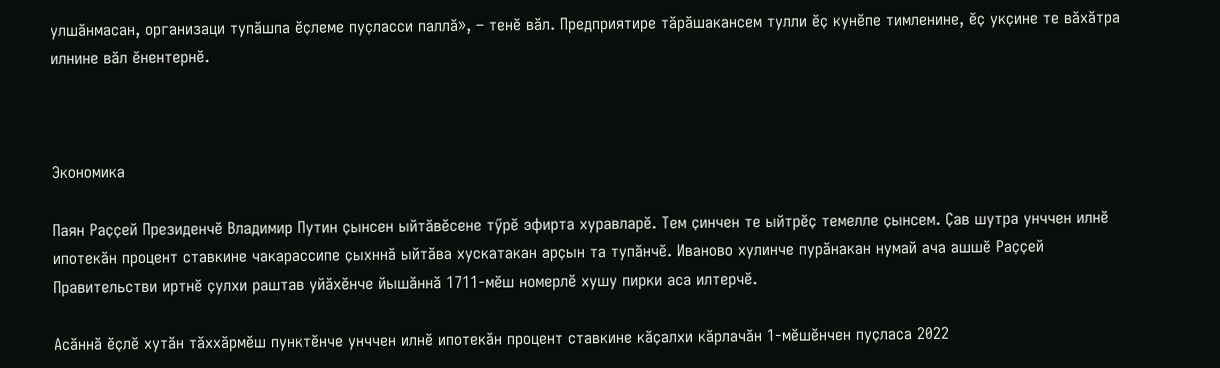улшӑнмасан, организаци тупӑшпа ӗҫлеме пуҫласси паллӑ», – тенӗ вӑл. Предприятире тӑрӑшакансем тулли ӗҫ кунӗпе тимленине, ӗҫ укҫине те вӑхӑтра илнине вӑл ӗнентернӗ.



Экономика

Паян Раҫҫей Президенчӗ Владимир Путин ҫынсен ыйтӑвӗсене тӳрӗ эфирта хуравларӗ. Тем ҫинчен те ыйтрӗҫ темелле ҫынсем. Ҫав шутра унччен илнӗ ипотекӑн процент ставкине чакарассипе ҫыхннӑ ыйтӑва хускатакан арҫын та тупӑнчӗ. Иваново хулинче пурӑнакан нумай ача ашшӗ Раҫҫей Правительстви иртнӗ ҫулхи раштав уйӑхӗнче йышӑннӑ 1711-мӗш номерлӗ хушу пирки аса илтерчӗ.

Асӑннӑ ӗҫлӗ хутӑн тӑххӑрмӗш пунктӗнче унччен илнӗ ипотекӑн процент ставкине кӑҫалхи кӑрлачӑн 1-мӗшӗнчен пуҫласа 2022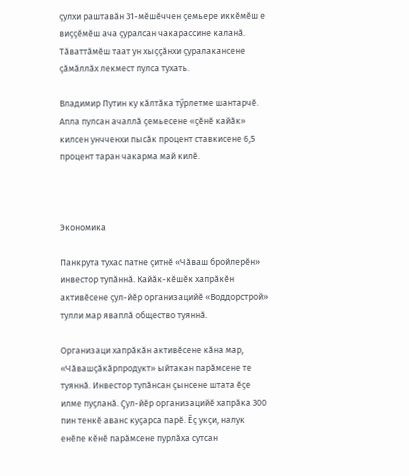ҫулхи раштавӑн 31-мӗшӗччен ҫемьере иккӗмӗш е виҫҫӗмӗш ача ҫуралсан чакарассине каланӑ. Тӑваттӑмӗш таат ун хыҫҫӑнхи ҫуралакансене ҫӑмӑллӑх лекмест пулса тухать.

Владимир Путин ку кӑлтӑка тӳрлетме шантарчӗ. Апла пулсан ачаллӑ ҫемьесене «ҫӗнӗ кайӑк» килсен унчченхи пысӑк процент ставкисене 6,5 процент таран чакарма май килӗ.



Экономика

Панкрута тухас патне ҫитнӗ «Чӑваш бройлерӗн» инвестор тупӑннӑ. Кайӑк-кӗшӗк хапрӑкӗн активӗсене ҫул-йӗр организацийӗ «Воддорстрой» тулли мар яваплӑ общество туяннӑ.

Организаци хапрӑкӑн активӗсене кӑна мар, «Чӑвашҫӑкӑрпродукт» ыйтакан парӑмсене те туяннӑ. Инвестор тупӑнсан ҫынсене штата ӗҫе илме пуҫланӑ. Ҫул-йӗр организацийӗ хапрӑка 300 пин тенкӗ аванс куҫарса парӗ. Ӗҫ укҫи, налук енӗпе кӗнӗ парӑмсене пурлӑха сутсан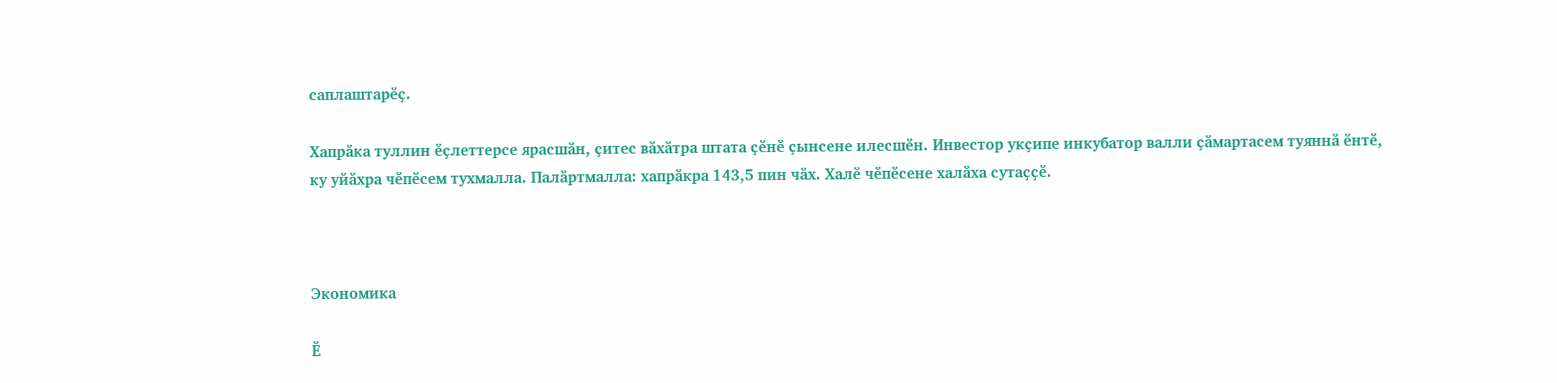саплаштарӗҫ.

Хапрӑка туллин ӗҫлеттерсе ярасшӑн, ҫитес вӑхӑтра штата ҫӗнӗ ҫынсене илесшӗн. Инвестор укҫипе инкубатор валли ҫӑмартасем туяннӑ ӗнтӗ, ку уйӑхра чӗпӗсем тухмалла. Палӑртмалла: хапрӑкра 143,5 пин чӑх. Халӗ чӗпӗсене халӑха сутаҫҫӗ.



Экономика

Ӗ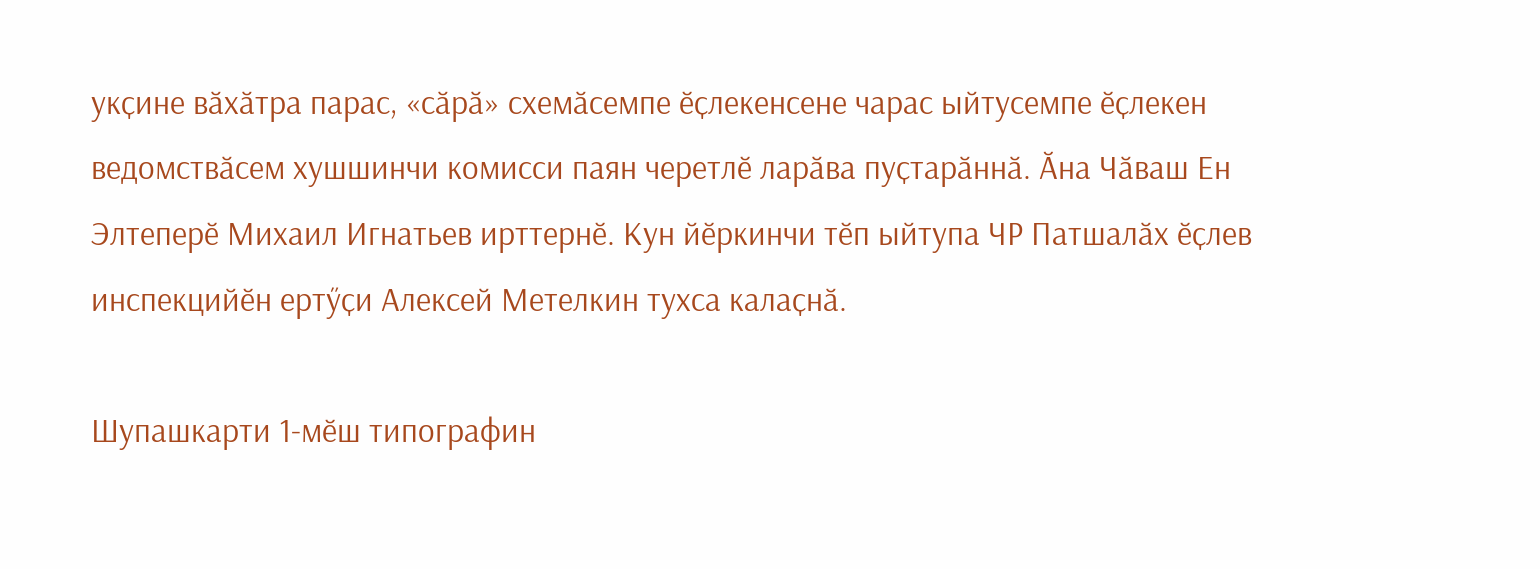укҫине вӑхӑтра парас, «сӑрӑ» схемӑсемпе ӗҫлекенсене чарас ыйтусемпе ӗҫлекен ведомствӑсем хушшинчи комисси паян черетлӗ ларӑва пуҫтарӑннӑ. Ӑна Чӑваш Ен Элтеперӗ Михаил Игнатьев ирттернӗ. Кун йӗркинчи тӗп ыйтупа ЧР Патшалӑх ӗҫлев инспекцийӗн ертӳҫи Алексей Метелкин тухса калаҫнӑ.

Шупашкарти 1-мӗш типографин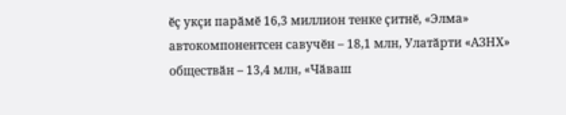ӗҫ укҫи парӑмӗ 16,3 миллион тенке ҫитнӗ, «Элма» автокомпонентсен савучӗн – 18,1 млн, Улатӑрти «АЗНХ» обществӑн – 13,4 млн, «Чӑваш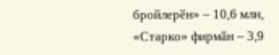бройлерӗн» – 10,6 млн, «Старко» фирмӑн – 3,9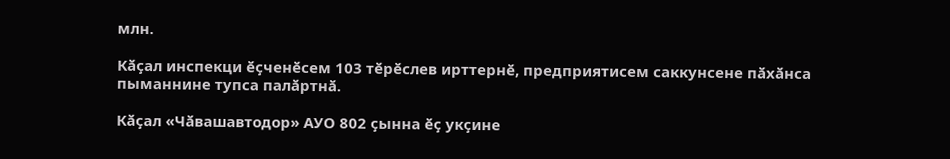млн.

Кӑҫал инспекци ӗҫченӗсем 103 тӗрӗслев ирттернӗ, предприятисем саккунсене пӑхӑнса пыманнине тупса палӑртнӑ.

Кӑҫал «Чӑвашавтодор» АУО 802 ҫынна ӗҫ укҫине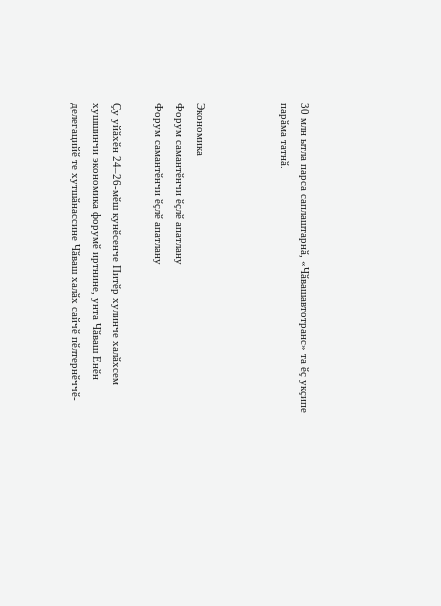30 млн ытла парса саплаштарнӑ, «Чӑвашавтотранс» та ӗҫ укҫипе парӑма татнӑ.



Экономика
Форум самантӗнчи ӗҫлӗ апатлану
Форум самантӗнчи ӗҫлӗ апатлану

Ҫу уйӑхӗн 24–26-мӗш кунӗсенче Питӗр хулинче халӑхсем хушшинчи экономика форумӗ иртнине, унта Чӑваш Енӗн делегацийӗ те хутшӑнассине Чӑваш халӑх сайчӗ пӗлтернӗччӗ-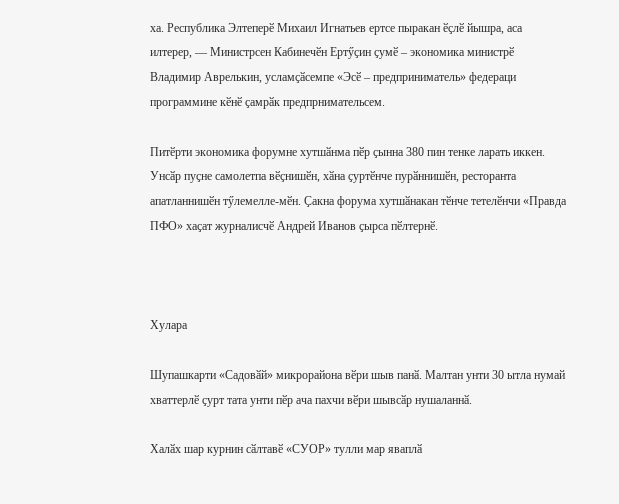ха. Республика Элтеперӗ Михаил Игнатьев ертсе пыракан ӗҫлӗ йышра, аса илтерер, — Министрсен Кабинечӗн Ертӳҫин ҫумӗ – экономика министрӗ Владимир Аврелькин, усламҫӑсемпе «Эсӗ – предприниматель» федераци программине кӗнӗ ҫамрӑк предпрнимательсем.

Питӗрти экономика форумне хутшӑнма пӗр ҫынна 380 пин тенке ларать иккен. Унсӑр пуҫне самолетпа вӗҫнишӗн, хӑна ҫуртӗнче пурӑннишӗн, ресторанта апатланнишӗн тӳлемелле-мӗн. Ҫакна форума хутшӑнакан тӗнче тетелӗнчи «Правда ПФО» хаҫат журналисчӗ Андрей Иванов ҫырса пӗлтернӗ.



Хулара

Шупашкарти «Садовӑй» микрорайона вӗри шыв панӑ. Малтан унти 30 ытла нумай хваттерлӗ ҫурт тата унти пӗр ача пахчи вӗри шывсӑр нушаланнӑ.

Халӑх шар курнин сӑлтавӗ «СУОР» тулли мар яваплӑ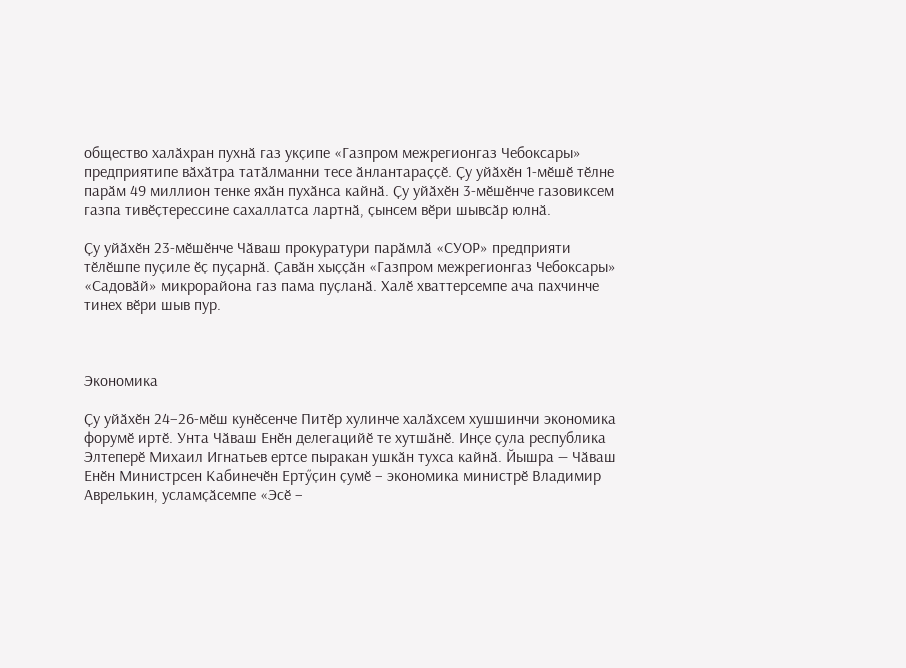общество халӑхран пухнӑ газ укҫипе «Газпром межрегионгаз Чебоксары» предприятипе вӑхӑтра татӑлманни тесе ӑнлантараҫҫӗ. Ҫу уйӑхӗн 1-мӗшӗ тӗлне парӑм 49 миллион тенке яхӑн пухӑнса кайнӑ. Ҫу уйӑхӗн 3-мӗшӗнче газовиксем газпа тивӗҫтерессине сахаллатса лартнӑ, ҫынсем вӗри шывсӑр юлнӑ.

Ҫу уйӑхӗн 23-мӗшӗнче Чӑваш прокуратури парӑмлӑ «СУОР» предприяти тӗлӗшпе пуҫиле ӗҫ пуҫарнӑ. Ҫавӑн хыҫҫӑн «Газпром межрегионгаз Чебоксары» «Садовӑй» микрорайона газ пама пуҫланӑ. Халӗ хваттерсемпе ача пахчинче тинех вӗри шыв пур.



Экономика

Ҫу уйӑхӗн 24–26-мӗш кунӗсенче Питӗр хулинче халӑхсем хушшинчи экономика форумӗ иртӗ. Унта Чӑваш Енӗн делегацийӗ те хутшӑнӗ. Инҫе ҫула республика Элтеперӗ Михаил Игнатьев ертсе пыракан ушкӑн тухса кайнӑ. Йышра — Чӑваш Енӗн Министрсен Кабинечӗн Ертӳҫин ҫумӗ – экономика министрӗ Владимир Аврелькин, усламҫӑсемпе «Эсӗ –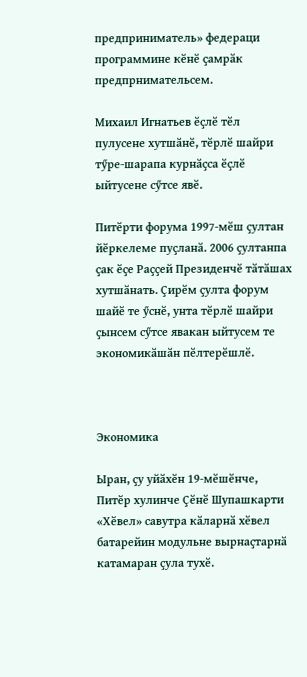предприниматель» федераци программине кӗнӗ ҫамрӑк предпрнимательсем.

Михаил Игнатьев ӗҫлӗ тӗл пулусене хутшӑнӗ, тӗрлӗ шайри тӳре-шарапа курнӑҫса ӗҫлӗ ыйтусене сӳтсе явӗ.

Питӗрти форума 1997-мӗш ҫултан йӗркелеме пуҫланӑ. 2006 ҫултанпа ҫак ӗҫе Раҫҫей Президенчӗ тӑтӑшах хутшӑнать. Ҫирӗм ҫулта форум шайӗ те ӳснӗ, унта тӗрлӗ шайри ҫынсем сӳтсе явакан ыйтусем те экономикӑшӑн пӗлтерӗшлӗ.



Экономика

Ыран, ҫу уйӑхӗн 19-мӗшӗнче, Питӗр хулинче Ҫӗнӗ Шупашкарти «Хӗвел» савутра кӑларнӑ хӗвел батарейин модульне вырнаҫтарнӑ катамаран ҫула тухӗ.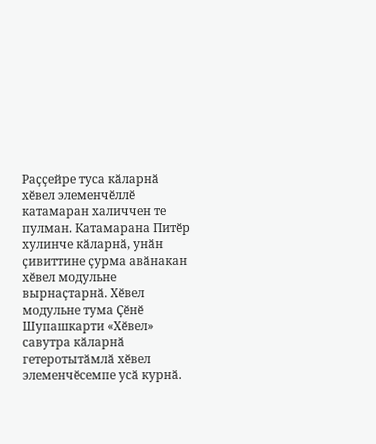Раҫҫейре туса кӑларнӑ хӗвел элеменчӗллӗ катамаран халиччен те пулман. Катамарана Питӗр хулинче кӑларнӑ, унӑн ҫивиттине ҫурма авӑнакан хӗвел модульне вырнаҫтарнӑ. Хӗвел модульне тума Ҫӗнӗ Шупашкарти «Хӗвел» савутра кӑларнӑ гетеротытӑмлӑ хӗвел элеменчӗсемпе усӑ курнӑ.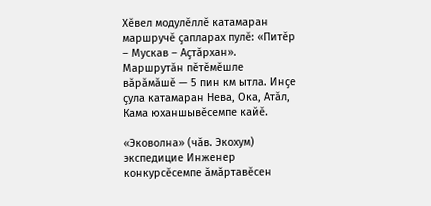Хӗвел модулӗллӗ катамаран маршручӗ ҫапларах пулӗ: «Питӗр – Мускав – Аҫтӑрхан». Маршрутӑн пӗтӗмӗшле вӑрӑмӑшӗ — 5 пин км ытла. Инҫе ҫула катамаран Нева, Ока, Атӑл, Кама юханшывӗсемпе кайӗ.

«Эковолна» (чӑв. Экохум) экспедицие Инженер конкурсӗсемпе ӑмӑртавӗсен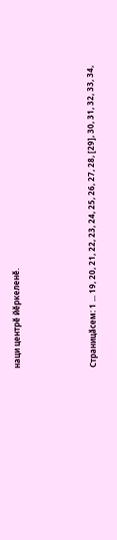наци центрӗ йӗркеленӗ.



Страницӑсем: 1 ... 19, 20, 21, 22, 23, 24, 25, 26, 27, 28, [29], 30, 31, 32, 33, 34,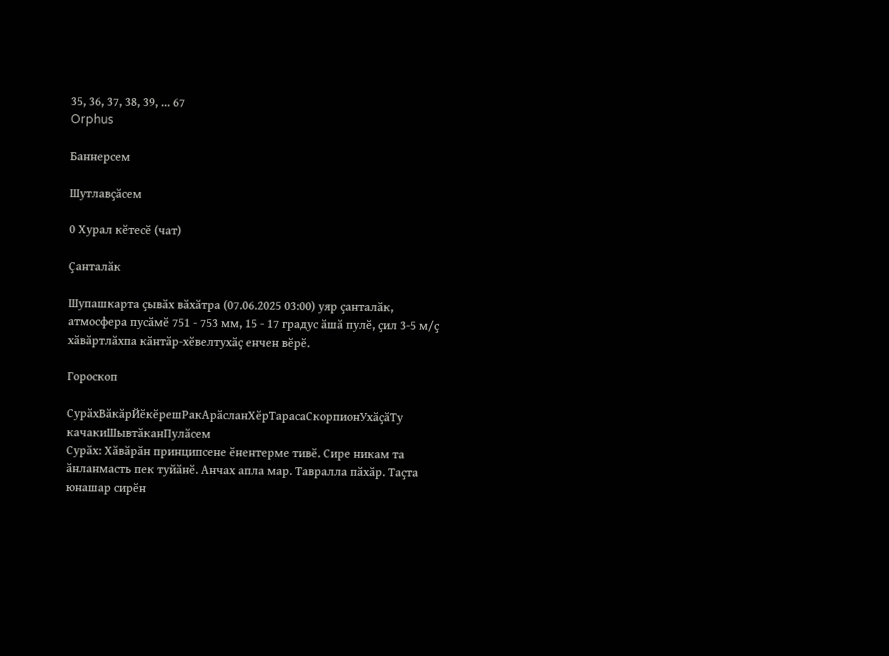35, 36, 37, 38, 39, ... 67
Orphus

Баннерсем

Шутлавҫӑсем

0 Хурал кӗтесӗ (чат)

Ҫанталӑк

Шупашкарта ҫывӑх вӑхӑтра (07.06.2025 03:00) уяр ҫанталӑк, атмосфера пусӑмӗ 751 - 753 мм, 15 - 17 градус ӑшӑ пулӗ, ҫил 3-5 м/ҫ хӑвӑртлӑхпа кӑнтӑр-хӗвелтухӑҫ енчен вӗрӗ.

Гороскоп

СурӑхВӑкӑрЙӗкӗрешРакАрӑсланХӗрТарасаСкорпионУхӑҫӑТу качакиШывтӑканПулӑсем
Сурӑх: Хӑвӑрӑн принципсене ӗнентерме тивӗ. Сире никам та ӑнланмасть пек туйӑнӗ. Анчах апла мар. Тавралла пӑхӑр. Таҫта юнашар сирӗн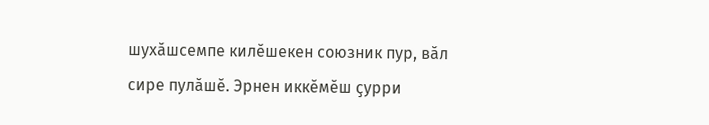шухӑшсемпе килӗшекен союзник пур, вӑл сире пулӑшӗ. Эрнен иккӗмӗш ҫурри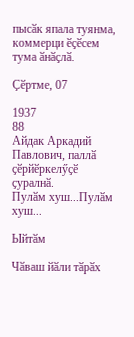пысӑк япала туянма, коммерци ӗҫӗсем тума ӑнӑҫлӑ.

Ҫӗртме, 07

1937
88
Айдак Аркадий Павлович, паллӑ ҫӗрйӗркелӳҫӗ ҫуралнӑ.
Пулӑм хуш...Пулӑм хуш...

Ыйтӑм

Чӑваш йӑли тӑрӑх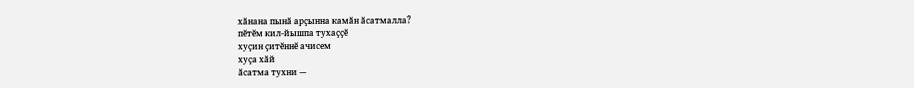хӑнана пынӑ арҫынна камӑн ӑсатмалла?
пӗтӗм кил-йышпа тухаҫҫӗ
хуҫин ҫитӗннӗ ачисем
хуҫа хӑй
ӑсатма тухни —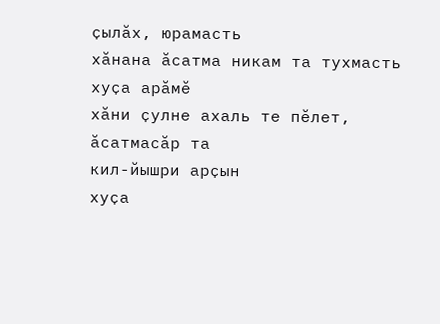ҫылӑх, юрамасть
хӑнана ӑсатма никам та тухмасть
хуҫа арӑмӗ
хӑни ҫулне ахаль те пӗлет, ӑсатмасӑр та
кил-йышри арҫын
хуҫа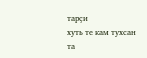тарҫи
хуть те кам тухсан та